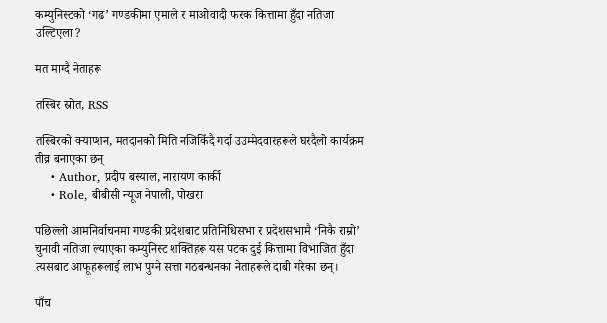कम्युनिस्टको ‘गढ’ गण्डकीमा एमाले र माओवादी फरक कित्तामा हुँदा नतिजा उल्टिएला?

मत माग्दै नेताहरू

तस्बिर स्रोत, RSS

तस्बिरको क्याप्शन, मतदानको मिति नजिकिँदै गर्दा उउम्मेदवारहरूले घरदैलो कार्यक्रम तीव्र बनाएका छन्
    • Author, प्रदीप बस्याल, नारायण कार्की
    • Role, बीबीसी न्यूज नेपाली, पोखरा

पछिल्लो आमनिर्वाचनमा गण्डकी प्रदेशबाट प्रतिनिधिसभा र प्रदेशसभामै ‘निकै राम्रो’ चुनावी नतिजा ल्याएका कम्युनिस्ट शक्तिहरू यस पटक दुई कित्तामा विभाजित हुँदा त्यसबाट आफूहरूलाई लाभ पुग्ने सत्ता गठबन्धनका नेताहरूले दाबी गरेका छन्।

पाँच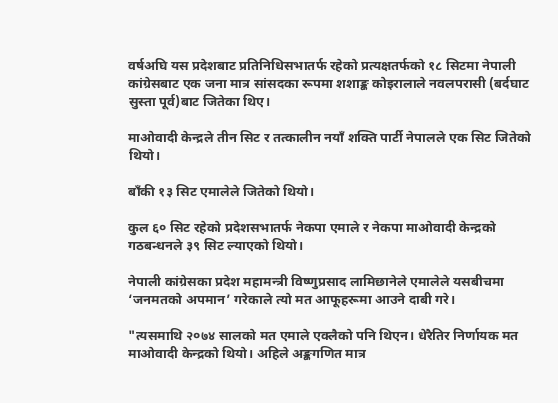वर्षअघि यस प्रदेशबाट प्रतिनिधिसभातर्फ रहेको प्रत्यक्षतर्फको १८ सिटमा नेपाली कांग्रेसबाट एक जना मात्र सांसदका रूपमा शशाङ्क कोइरालाले नवलपरासी (बर्दघाट सुस्ता पूर्व)बाट जितेका थिए।

माओवादी केन्द्रले तीन सिट र तत्कालीन नयाँ शक्ति पार्टी नेपालले एक सिट जितेको थियो।

बाँकी १३ सिट एमालेले जितेको थियो।

कुल ६० सिट रहेको प्रदेशसभातर्फ नेकपा एमाले र नेकपा माओवादी केन्द्रको गठबन्धनले ३९ सिट ल्याएको थियो।

नेपाली कांग्रेसका प्रदेश महामन्त्री विष्णुप्रसाद लामिछानेले एमालेले यसबीचमा ‘जनमतको अपमान’ गरेकाले त्यो मत आफूहरूमा आउने दाबी गरे।

"त्यसमाथि २०७४ सालको मत एमाले एक्लैको पनि थिएन। धेरैतिर निर्णायक मत माओवादी केन्द्रको थियो। अहिले अङ्कगणित मात्र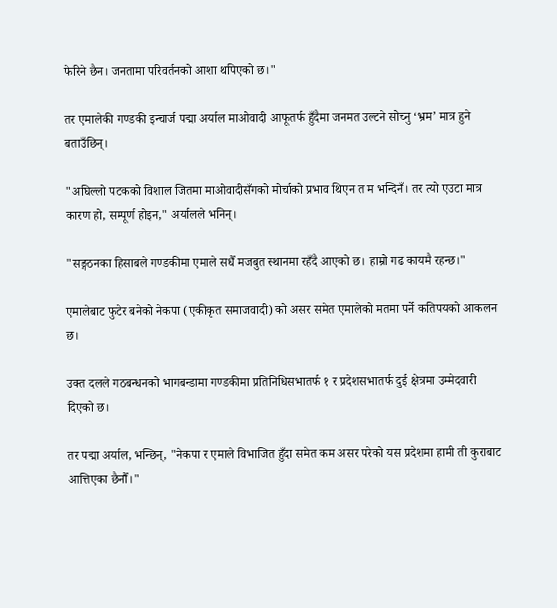फेरिने छैन। जनतामा परिवर्तनको आशा थपिएको छ।"

तर एमालेकी गण्डकी इन्चार्ज पद्मा अर्याल माओवादी आफूतर्फ हुँदैमा जनमत उल्टने सोच्नु ‘भ्रम’ मात्र हुने बताउँछिन्।

"अघिल्लो पटकको विशाल जितमा माओवादीसँगको मोर्चाको प्रभाव थिएन त म भन्दिनँ। तर त्यो एउटा मात्र कारण हो, सम्पूर्ण होइन," अर्यालले भनिन्।

"सङ्गठनका हिसाबले गण्डकीमा एमाले सधैँ मजबुत स्थानमा रहँदै आएको छ। हाम्रो गढ कायमै रहन्छ।"

एमालेबाट फुटेर बनेको नेकपा (एकीकृत समाजवादी) को असर समेत एमालेको मतमा पर्ने कतिपयको आकलन छ।

उक्त दलले गठबन्धनको भागबन्डामा गण्डकीमा प्रतिनिधिसभातर्फ १ र प्रदेशसभातर्फ दुई क्षेत्रमा उम्मेदवारी दिएको छ।

तर पद्मा अर्याल, भन्छिन्, "नेकपा र एमाले विभाजित हुँदा समेत कम असर परेको यस प्रदेशमा हामी ती कुराबाट आत्तिएका छैनौँ।"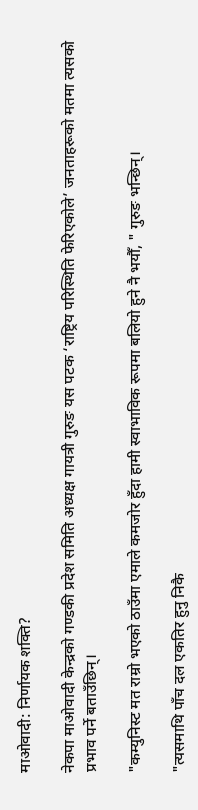माओवादी: निर्णायक शक्ति?

नेकपा माओवादी केन्द्रको गण्डकी प्रदेश समिति अध्यक्ष गायत्री गुरुङ यस पटक ‘राष्ट्रिय परिस्थिति फेरिएकोले’ जनताहरूको मतमा त्यसको प्रभाव पर्ने बताउँछिन्।

"कम्युनिस्ट मत राम्रो भएको ठाउँमा एमाले कमजोर हुँदा हामी स्वाभाविक रूपमा बलियो हुने नै भयौँ, " गुरुङ भन्छिन्।

"त्यसमाथि पाँच दल एकतिर हुनु निकै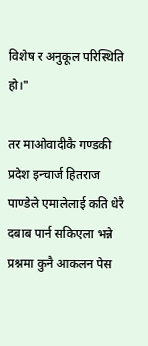विशेष र अनुकूल परिस्थिति हो।"

तर माओवादीकै गण्डकी प्रदेश इन्चार्ज हितराज पाण्डेले एमालेलाई कति धेरै दबाब पार्न सकिएला भन्ने प्रश्नमा कुनै आकलन पेस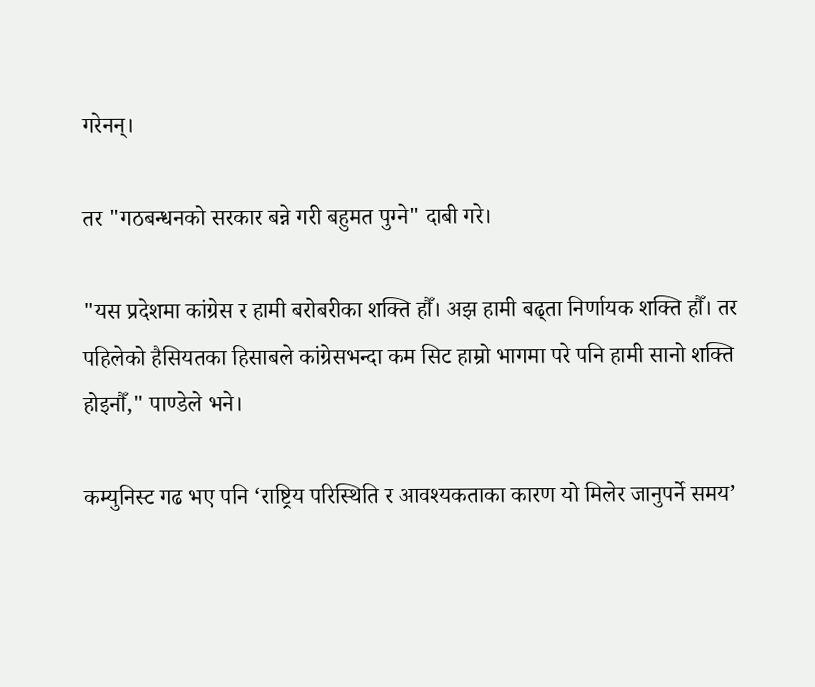गरेनन्।

तर "गठबन्धनको सरकार बन्ने गरी बहुमत पुग्ने" दाबी गरे।

"यस प्रदेशमा कांग्रेस र हामी बरोबरीका शक्ति हौँ। अझ हामी बढ्ता निर्णायक शक्ति हौँ। तर पहिलेको हैसियतका हिसाबले कांग्रेसभन्दा कम सिट हाम्रो भागमा परे पनि हामी सानो शक्ति होइनौँ," पाण्डेले भने।

कम्युनिस्ट गढ भए पनि ‘राष्ट्रिय परिस्थिति र आवश्यकताका कारण यो मिलेर जानुपर्ने समय’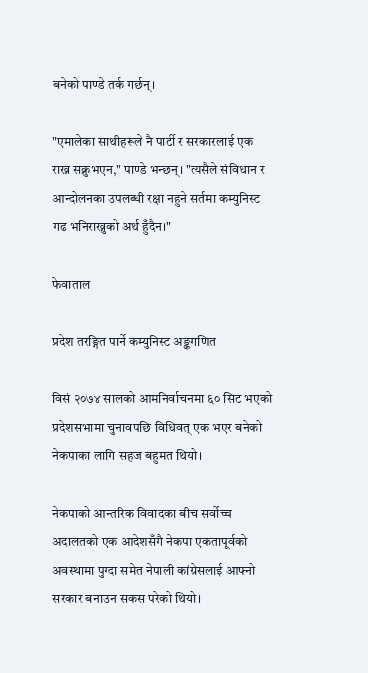बनेको पाण्डे तर्क गर्छन्।

"एमालेका साथीहरूले नै पार्टी र सरकारलाई एक राख्न सक्नुभएन," पाण्डे भन्छन्। "त्यसैले संविधान र आन्दोलनका उपलब्धी रक्षा नहुने सर्तमा कम्युनिस्ट गढ भनिराख्नुको अर्थ हुँदैन।"

फेवाताल

प्रदेश तरङ्गित पार्ने कम्युनिस्ट अङ्कगणित

विसं २०७४ सालको आमनिर्वाचनमा ६० सिट भएको प्रदेशसभामा चुनावपछि विधिवत् एक भएर बनेको नेकपाका लागि सहज बहुमत थियो।

नेकपाको आन्तरिक विवादका बीच सर्वोच्च अदालतको एक आदेशसँगै नेकपा एकतापूर्वको अवस्थामा पुग्दा समेत नेपाली कांग्रेसलाई आफ्नो सरकार बनाउन सकस परेको थियो।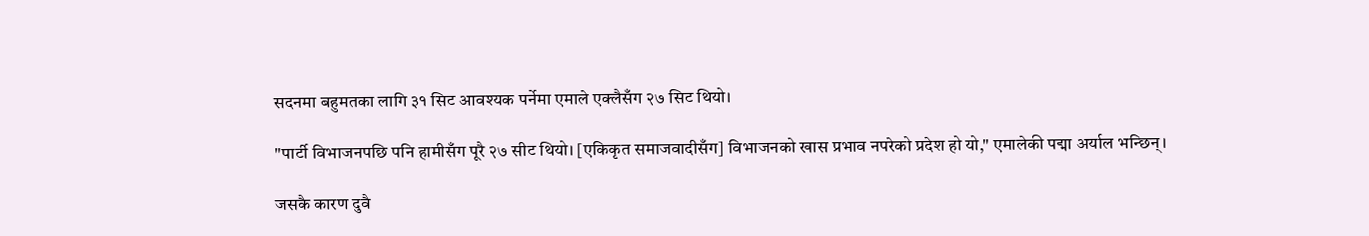सदनमा बहुमतका लागि ३१ सिट आवश्यक पर्नेमा एमाले एक्लैसँग २७ सिट थियो।

"पार्टी विभाजनपछि पनि हामीसँग पूरै २७ सीट थियो। [एकिकृत समाजवादीसँग] विभाजनको खास प्रभाव नपरेको प्रदेश हो यो," एमालेकी पद्मा अर्याल भन्छिन्।

जसकै कारण दुवै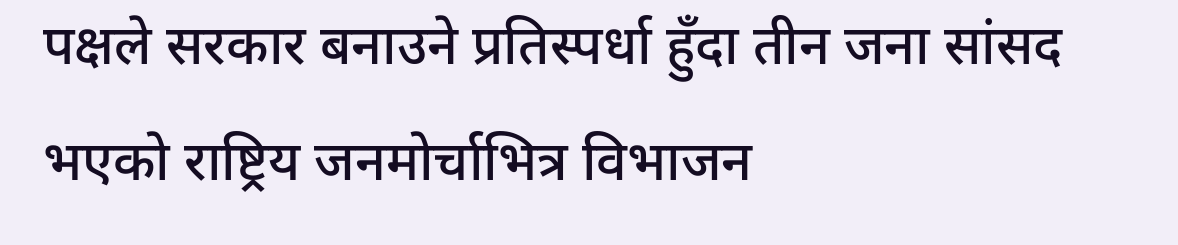पक्षले सरकार बनाउने प्रतिस्पर्धा हुँदा तीन जना सांसद भएको राष्ट्रिय जनमोर्चाभित्र विभाजन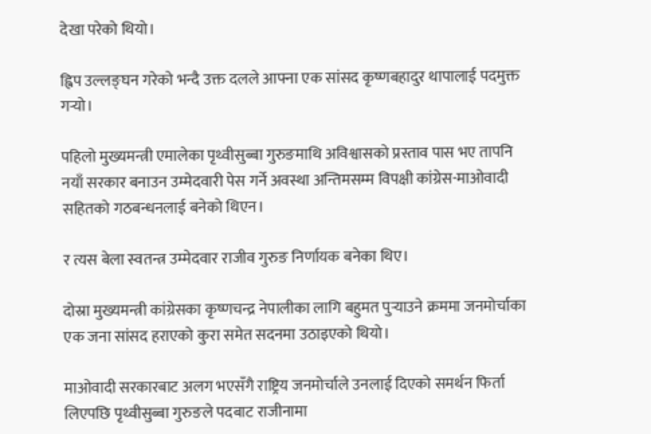देखा परेको थियो।

ह्विप उल्लङ्घन गरेको भन्दै उक्त दलले आफ्ना एक सांसद कृष्णबहादुर थापालाई पदमुक्त गर्‍यो।

पहिलो मुख्यमन्त्री एमालेका पृथ्वीसुब्बा गुरुङमाथि अविश्वासको प्रस्ताव पास भए तापनि नयाँ सरकार बनाउन उम्मेदवारी पेस गर्ने अवस्था अन्तिमसम्म विपक्षी कांग्रेस-माओवादी सहितको गठबन्धनलाई बनेको थिएन।

र त्यस बेला स्वतन्त्र उम्मेदवार राजीव गुरुङ निर्णायक बनेका थिए।

दोस्रा मुख्यमन्त्री कांग्रेसका कृष्णचन्द्र नेपालीका लागि बहुमत पुर्‍याउने क्रममा जनमोर्चाका एक जना सांसद हराएको कुरा समेत सदनमा उठाइएको थियो।

माओवादी सरकारबाट अलग भएसँगै राष्ट्रिय जनमोर्चाले उनलाई दिएको समर्थन फिर्ता लिएपछि पृथ्वीसुब्बा गुरुङले पदबाट राजीनामा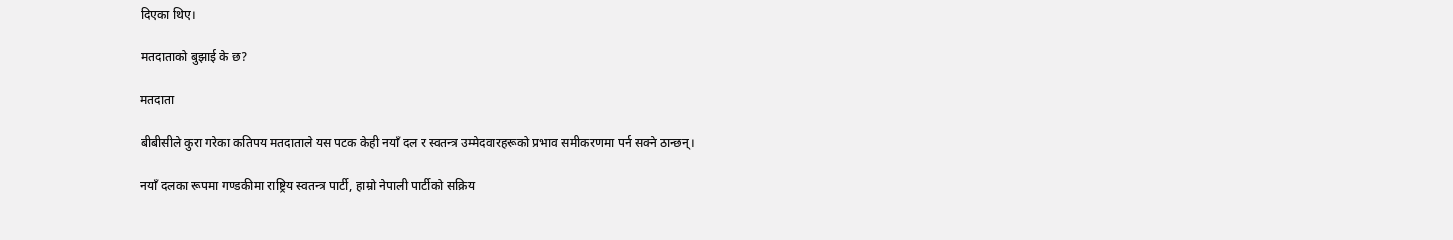दिएका थिए।

मतदाताको बुझाई के छ?

मतदाता

बीबीसीले कुरा गरेका कतिपय मतदाताले यस पटक केही नयाँ दल र स्वतन्त्र उम्मेदवारहरूको प्रभाव समीकरणमा पर्न सक्ने ठान्छन्।

नयाँ दलका रूपमा गण्डकीमा राष्ट्रिय स्वतन्त्र पार्टी, हाम्रो नेपाली पार्टीको सक्रिय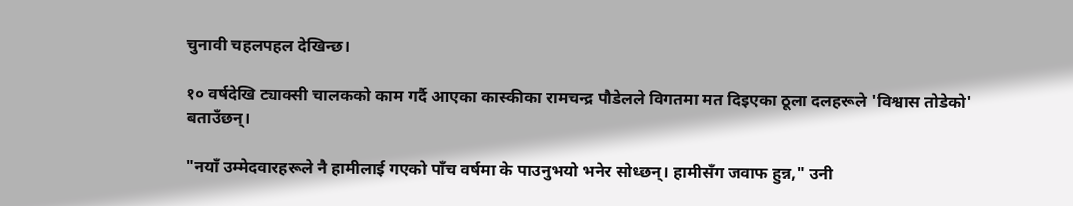चुनावी चहलपहल देखिन्छ।

१० वर्षदेखि ट्याक्सी चालकको काम गर्दै आएका कास्कीका रामचन्द्र पौडेलले विगतमा मत दिइएका ठूला दलहरूले 'विश्वास तोडेको' बताउँछन्।

"नयाँ उम्मेदवारहरूले नै हामीलाई गएको पाँच वर्षमा के पाउनुभयो भनेर सोध्छन्। हामीसँग जवाफ हुन्न," उनी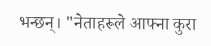भन्छन्। "नेताहरूले आफ्ना कुरा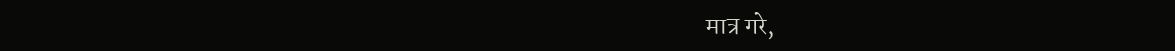मात्र गरे,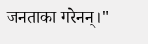जनताका गरेनन्।"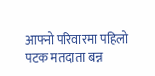आफ्नो परिवारमा पहिलो पटक मतदाता बन्न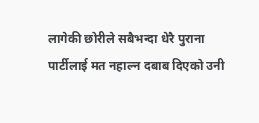लागेकी छोरीले सबैभन्दा धेरै पुराना पार्टीलाई मत नहाल्न दबाब दिएको उनी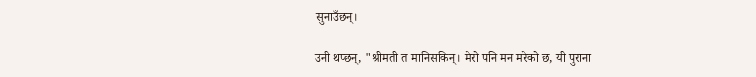सुनाउँछन्।

उनी थप्छन्, "श्रीमती त मानिसकिन्। मेरो पनि मन मरेको छ, यी पुराना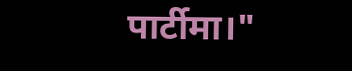पार्टीमा।"